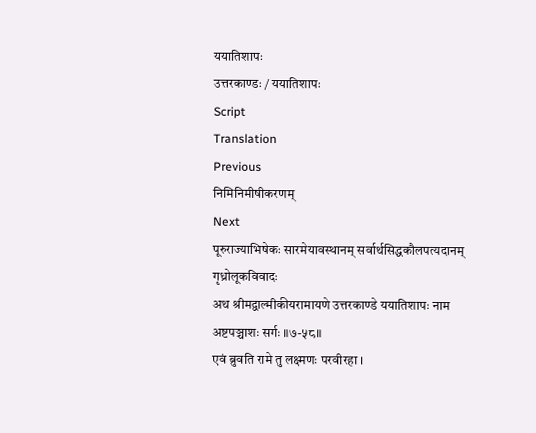ययातिशापः
उत्तरकाण्डः / ययातिशापः
Script
Translation
Previous
निमिनिमीषीकरणम्
Next
पूरुराज्याभिषेकः सारमेयावस्थानम् सर्वार्थसिद्धकौलपत्यदानम् गृध्रोलूकविवादः
अथ श्रीमद्वाल्मीकीयरामायणे उत्तरकाण्डे ययातिशापः नाम अष्टपञ्चाशः सर्गः ॥७-५८॥
एवं ब्रुवति रामे तु लक्ष्मणः परवीरहा ।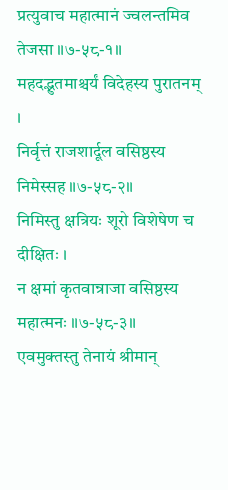प्रत्युवाच महात्मानं ज्वलन्तमिव तेजसा ॥७-५८-१॥
महदद्भुतमाश्चर्यं विदेहस्य पुरातनम् ।
निर्वृत्तं राजशार्दूल वसिष्ठस्य निमेस्सह ॥७-५८-२॥
निमिस्तु क्षत्रियः शूरो विशेषेण च दीक्षितः ।
न क्षमां कृतवान्राजा वसिष्ठस्य महात्मनः ॥७-५८-३॥
एवमुक्तस्तु तेनायं श्रीमान्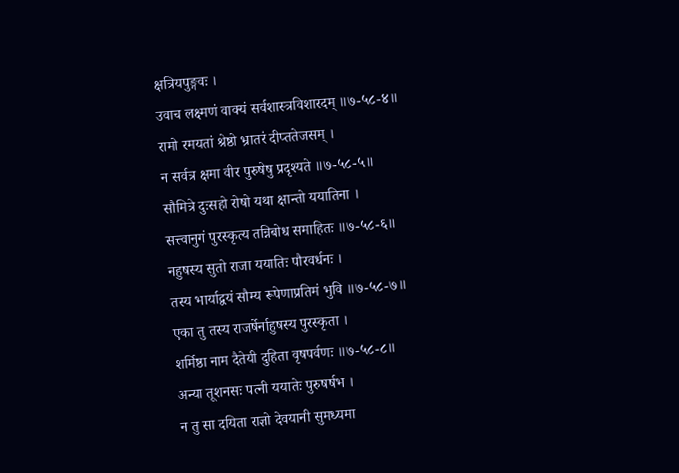क्षत्रियपुङ्गवः ।
उवाच लक्ष्मणं वाक्यं सर्वशास्त्रविशारदम् ॥७-५८-४॥
रामो रमयतां श्रेष्ठो भ्रातरं दीप्ततेजसम् ।
न सर्वत्र क्षमा वीर पुरुषेषु प्रदृश्यते ॥७-५८-५॥
सौमित्रे दुःसहो रोषो यथा क्षान्तो ययातिना ।
सत्त्वानुगं पुरस्कृत्य तन्निबोध समाहितः ॥७-५८-६॥
नहुषस्य सुतो राजा ययातिः पौरवर्धनः ।
तस्य भार्याद्वयं सौम्य रूपेणाप्रतिमं भुवि ॥७-५८-७॥
एका तु तस्य राजर्षेर्नाहुषस्य पुरस्कृता ।
शर्मिष्ठा नाम दैतेयी दुहिता वृषपर्वणः ॥७-५८-८॥
अन्या तूशनसः पत्नी ययातेः पुरुषर्षभ ।
न तु सा दयिता राज्ञो देवयानी सुमध्यमा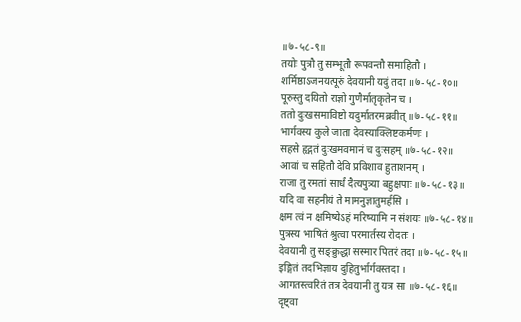॥७-५८-९॥
तयोः पुत्रौ तु सम्भूतौ रूपवन्तौ समाहितौ ।
शर्मिष्ठाऽजनयत्पूरुं देवयानी यदुं तदा ॥७-५८-१०॥
पूरुस्तु दयितो राज्ञो गुणैर्मातृकृतेन च ।
ततो दुःखसमाविष्टो यदुर्मातरमब्रवीत् ॥७-५८-११॥
भार्गवस्य कुले जाता देवस्याक्लिष्टकर्मणः ।
सहसे हृद्गतं दुःखमवमानं च दुःसहम् ॥७-५८-१२॥
आवां च सहितौ देवि प्रविशाव हुताशनम् ।
राजा तु रमतां सार्धं दैत्यपुत्र्या बहुक्षपाः ॥७-५८-१३॥
यदि वा सहनीयं ते मामनुज्ञातुमर्हसि ।
क्षम त्वं न क्षमिष्येऽहं मरिष्यामि न संशयः ॥७-५८-१४॥
पुत्रस्य भाषितं श्रुत्वा परमार्तस्य रोदतः ।
देवयानी तु सङ्क्रुद्धा सस्मार पितरं तदा ॥७-५८-१५॥
इङ्गितं तदभिज्ञाय दुहितुर्भार्गवस्तदा ।
आगतस्त्वरितं तत्र देवयानी तु यत्र सा ॥७-५८-१६॥
दृष्ट्वा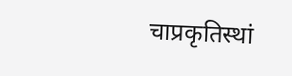चाप्रकृतिस्थां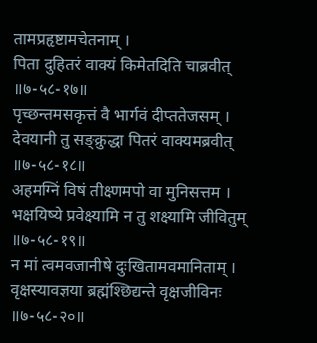तामप्रहृष्टामचेतनाम् ।
पिता दुहितरं वाक्यं किमेतदिति चाब्रवीत् ॥७-५८-१७॥
पृच्छन्तमसकृत्तं वै भार्गवं दीप्ततेजसम् ।
देवयानी तु सङ्क्रुद्धा पितरं वाक्यमब्रवीत् ॥७-५८-१८॥
अहमग्निं विषं तीक्ष्णमपो वा मुनिसत्तम ।
भक्षयिष्ये प्रवेक्ष्यामि न तु शक्ष्यामि जीवितुम् ॥७-५८-१९॥
न मां त्वमवजानीषे दुःखितामवमानिताम् ।
वृक्षस्यावज्ञया ब्रह्मंश्छिद्यन्ते वृक्षजीविनः ॥७-५८-२०॥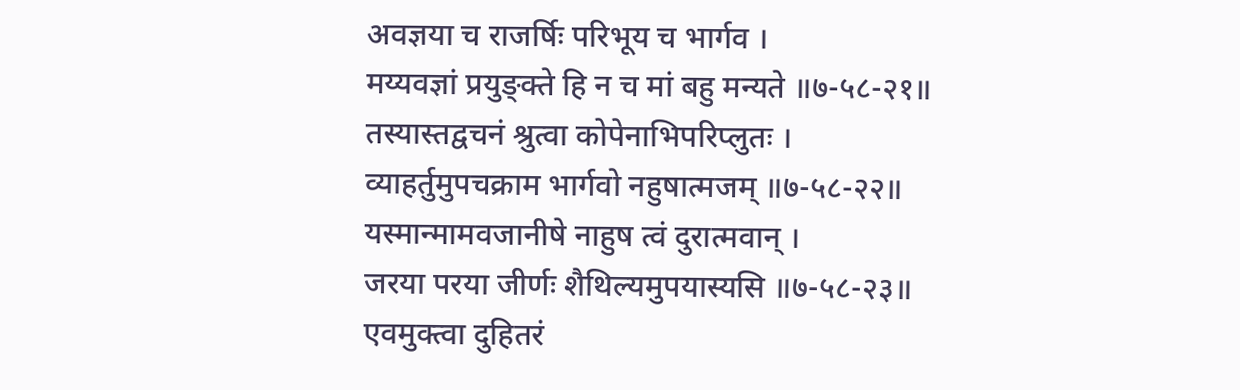अवज्ञया च राजर्षिः परिभूय च भार्गव ।
मय्यवज्ञां प्रयुङ्क्ते हि न च मां बहु मन्यते ॥७-५८-२१॥
तस्यास्तद्वचनं श्रुत्वा कोपेनाभिपरिप्लुतः ।
व्याहर्तुमुपचक्राम भार्गवो नहुषात्मजम् ॥७-५८-२२॥
यस्मान्मामवजानीषे नाहुष त्वं दुरात्मवान् ।
जरया परया जीर्णः शैथिल्यमुपयास्यसि ॥७-५८-२३॥
एवमुक्त्वा दुहितरं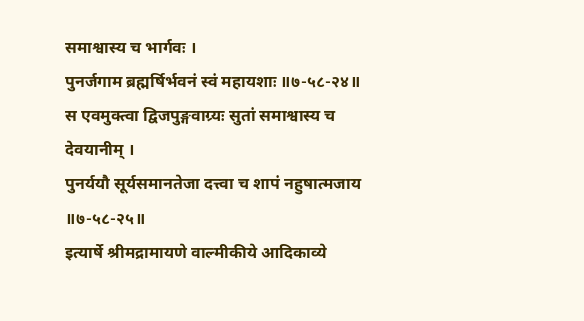समाश्वास्य च भार्गवः ।
पुनर्जगाम ब्रह्मर्षिर्भवनं स्वं महायशाः ॥७-५८-२४॥
स एवमुक्त्वा द्विजपुङ्गवाग्र्यः सुतां समाश्वास्य च देवयानीम् ।
पुनर्ययौ सूर्यसमानतेजा दत्त्वा च शापं नहुषात्मजाय ॥७-५८-२५॥
इत्यार्षे श्रीमद्रामायणे वाल्मीकीये आदिकाव्ये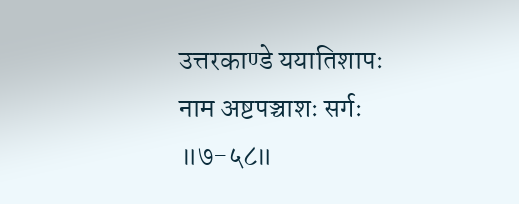उत्तरकाण्डे ययातिशापः नाम अष्टपञ्चाशः सर्गः ॥७-५८॥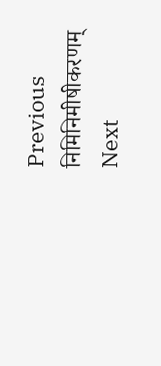Previous
निमिनिमीषीकरणम्
Next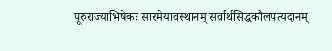पूरुराज्याभिषेकः सारमेयावस्थानम् सर्वार्थसिद्धकौलपत्यदानम्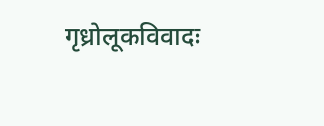गृध्रोलूकविवादः